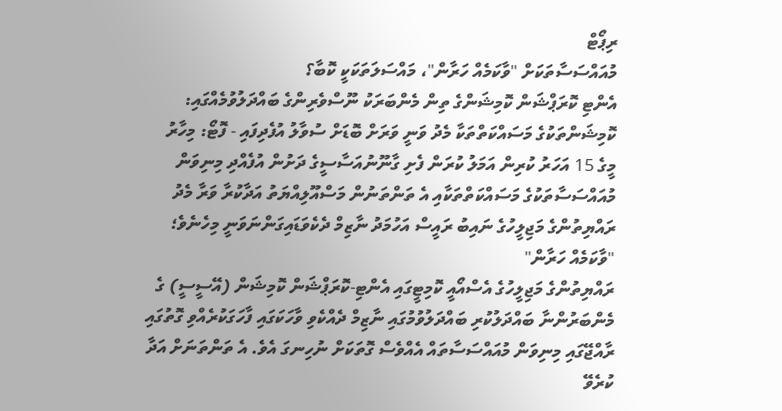ރިޕޯޓް
މުއައްސަސާތަކަށް "ވާކަމެއް ހަރާން"، މައްސަލަތަކަކީ ކޮބާ؟
އެންޓި ކޮރަޕްޝަން ކޮމިޝަންގެ ތިން މެންބަރަކު ނޫސްވެރިންގެ ބައްދަލުވުމެއްގައި: ކޮމިޝަންތަކުގެ މަސައްކަތްތަކާ މެދު ވަނީ ވަރަށް ބޮޑަށް ސުވާލު އުފެދިފައި - ފޮޓޯ: މިހާރު
މީގެ 15 އަހަރު ކުރިން އަމަލު ކުރަން ފެށި ގާނޫނުއަސާސީގެ ދަށުން އުފެއްދި މިނިވަން މުއައްސަސާތަކުގެ މަސައްކަތްތަކާއި އެ ތަންތަނުން މަސްއޫލިއްޔަތު އަދާކުރާ ވަރާ މެދު ރައްޔިތުންގެ މަޖިލީހުގެ ނައިބު ރައީސް އަހުމަދު ނާޒިމް ދެކެވަޑައިގަންނަވަނީ މިހެނެވެ؛
"ވާކަމެއް ހަރާން"
ރައްޔިތުންގެ މަޖިލީހުގެ އެސްއޯއީ ކޮމިޓީގައި އެންޓި-ކޮރަޕްޝަން ކޮމިޝަން (އޭސީސީ) ގެ މެންބަރުންނާ ބައްދަލުކުރި ބައްދަލުވުމުގައި ނާޒިމް ދެއްކެވި ވާހަކަގައި ފާހަގަކުރެއްވި ގޮތުގައި ރާއްޖޭގައި މިނިވަން މުއައްސަސާތައް އެއްވެސް ގޮތަކަށް ނުހިނގަ އެވެ. އެ ތަންތަނަށް އަދާ ކުރެވޭ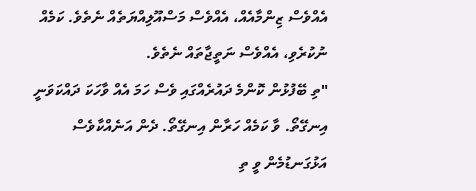އެއްވެސް ޒިންމާއެއް، އެއްވެސް މަސްއޫލިއްޔަތެއް ނެތެވެ. ކަމެއް ނުކުރެވި، އެއްވެސް ނަތީޖާތައް ނެތެވެ.
"ތި ބޭފުޅުން ކޮންމެ ދައުރެއްގައި ވެސް ހަމަ އެއް ވާހަކަ ދައްކަވަނީ އިނގޭތޯ. ވާ ކަމެއް ހަރާން އިނގޭތޯ. ދެން އަނެއްކާވެސް އަޅުގަނޑުމެން ވީ ތި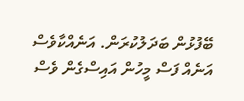ބޭފުޅުން ބަދަލުކުރަން. އަނެއްކާވެސް އަނެއް ފަސް މީހުން އައިސްގެން ވެސް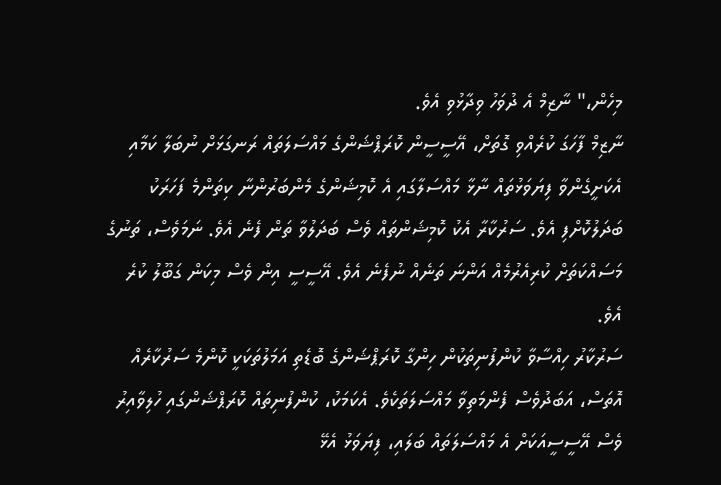މިހެން،" ނާޒިމް އެ ދުވަހު ވިދާޅުވި އެވެ.
ނާޒިމް ފާހަގަ ކުރެއްވި ގޮތަށް، އޭސީސީން ކޮރަޕްޝަންގެ މައްސަލަތައް ރަނގަޅަށް ނުބަލާ ކަމާއި އެކަށީގެންވާ ފިޔަވަޅުތައް ނާޅާ މައްސަލާގައި އެ ކޮމިޝަންގެ މެންބަރުންނާ ކިތަންމެ ފަހަރަކު ބަދަލުކޮށްފި އެވެ. ސަރުކާރާ އެކު ކޮމިޝަންތައް ވެސް ބަދަލުވާ ތަން ފެނެ އެވެ. ނަމަވެސް، ތަނުގެ މަސައްކަތަށް ކުރިއެރުމެއް އަންނަ ތަނެއް ނުފެނެ އެވެ. އޭސީސީ އިން ވެސް މިކަން ގަބޫލު ކުރެ އެވެ.
ސަރުކާރު ހިއްސާވާ ކުންފުނިތަކުން ހިންގާ ކޮރަޕްޝަންގެ ބޮޑެތި އަމަލުތަކަކީ ކޮންމެ ސަރުކާރެއް އޮތަސް، އަބަދުވެސް ފެންމަތިވާ މައްސަލަތަކެވެ. އެކަމަކު، ކުންފުނިތައް ކޮރަޕްޝަންގައި ހުލިވާއިރު ވެސް އޭސީސީއަކަށް އެ މައްސަލަތައް ބަލައި، ފިޔަވަޅު އެޅޭ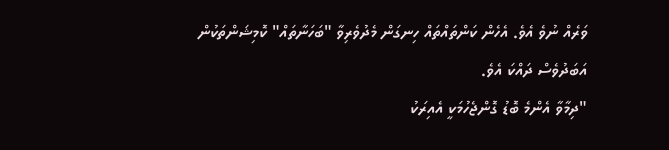ވަރެއް ނުވެ އެވެ. އެހެން ކަންތައްތައް ހިނގަން މެދުވެރިވާ "ބަހަނާތައް" ކޮމިޝަންތަކުން އަބަދުވެސް ދައްކަ އެވެ.
"ދިމާވާ އެންމެ ބޮޑު ގޮންޖެހުމަކީ އެއިރަކު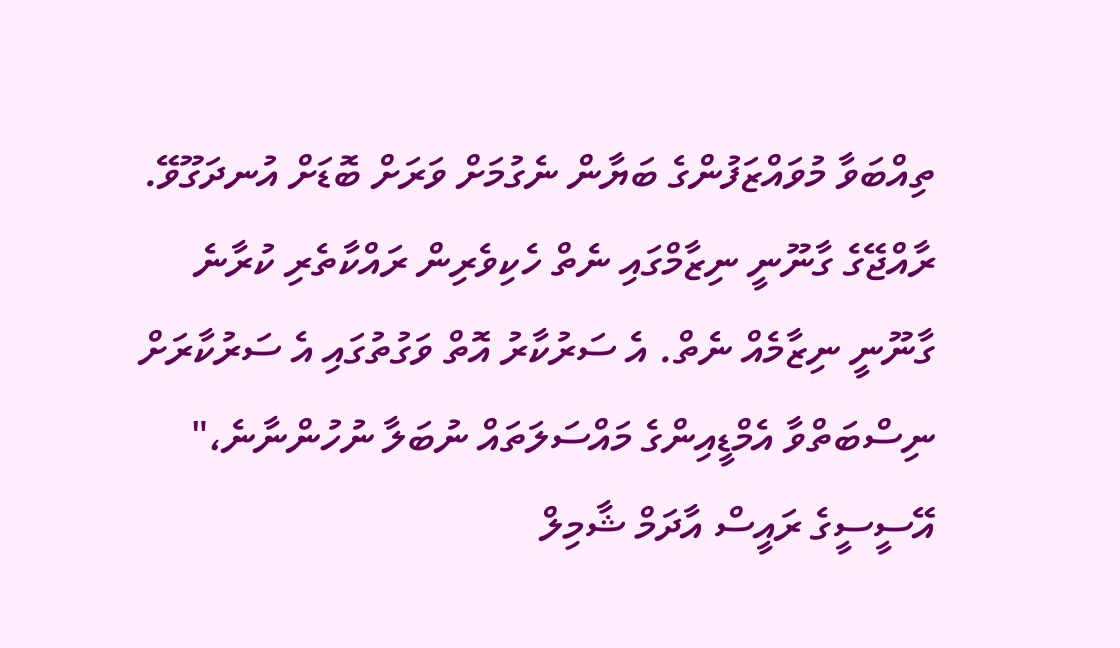ތިއްބަވާ މުވައްޒަފުންގެ ބަޔާން ނެގުމަށް ވަރަށް ބޮޑަށް އުނދަގޫވޭ. ރާއްޖޭގެ ގާނޫނީ ނިޒާމްގައި ނެތް ހެކިވެރިން ރައްކާތެރި ކުރާނެ ގާނޫނީ ނިޒާމެއް ނެތް. އެ ސަރުކާރު އޮތް ވަގުތުގައި އެ ސަރުކާރަށް ނިސްބަތްވާ އެމްޑީއިންގެ މައްސަލަތައް ނުބަލާ ނުހުންނާނެ،" އޭސީސީގެ ރައީސް އާދަމް ޝާމިލް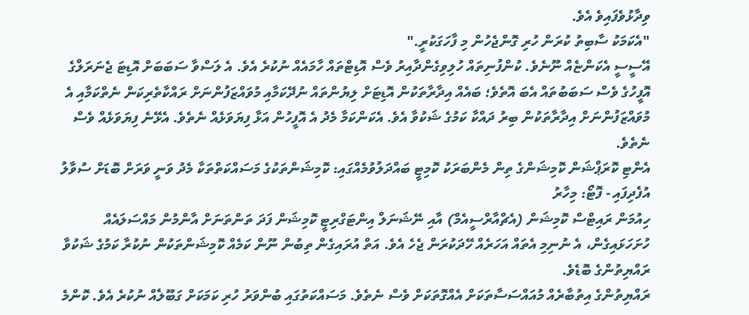ވިދާޅުވެފައިވެ އެވެ.
"އެކަމަކު ސާބިތު ކުރަން ހުރި ގޮންޖެހުން މި ފާހަގަކުރީ."
އޭސީސީ އެކަންޏެއް ނޫނެވެ. ކުންފުނިތައް ހުލިވިގެންދާއިރު ވެސް އޮޑިޓްތައް ހާމައެއް ނުކުރެ އެވެ. އެ ލަސްވާ ސަބަބަށް އޮޑިޓަ ޖެނަރަލްގެ އޮފީހުގެ ވެސް ސަބަބުތައް އެބަ އޮތެވެ؛ ބައެއް އިދާރާތަކުން އޮޑިޓަށް ލިޔުންތައް ނުދޭކަމާއި މުވައްޒަފުންނަށް ރައްކާތެރިކަން ނެތްކަމާއި އެ މުވައްޒަފުންނަށް އިދާރާތަކުން ބިރު ދައްކާ ކަމުގެ ޝަކުވާ އެވެ. އެކަންކަމާ މެދު އެ އޮފީހުން އަޅާ ފިޔަވަޅެއް ނެތެވެ. އެޅޭނެ ފިޔަވަޅެއް ވެސް ނެތެވެ.
އެންޓި ކޮރަޕްޝަން ކޮމިޝަންގެ ތިން މެންބަރަކު ކޮމިޓީ ބައްދަލުވުމެއްގައި: ކޮމިޝަންތަކުގެ މަސައްކަތްތަކާ މެދު ވަނީ ވަރަށް ބޮޑަށް ސުވާލު އުފެދިފައި - ފޮޓޯ: މިހާރު
ހިއުމަން ރައިޓްސް ކޮމިޝަން (އެޗްއާރްސީއެމް) އާއި ނޭޝަނަލް އިންޓަގްރިޓީ ކޮމިޝަން ފަދަ ތަންތަނަށް އާންމުން މައްސަލައެއް ހުށަހަޅައިގެން، އެ ނުނިމި އެތައް އަހަރެއް ހޭދަކުރަން ޖެހެ އެވެ. އަތް އުރައިގެން ތިބުން ނޫން ކަމެއް ކޮމިޝަންތަކުން ނުކުރާ ކަމުގެ ޝަކުވާ ރައްޔިތުންގެ ބޮޑެވެ.
ރައްޔިތުންގެ އިތުބާރެއް މުއައްސަސާތަކަށް އެއްގޮތަކަށް ވެސް ނެތެވެ. މަސައްކަތުގައި ބުންވަރު ހުރި ކަމަކަށް ގަބޫލެއް ނުކުރެ އެވެ. ކޮންމެ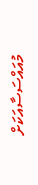މުއައްސަސާއަކަށް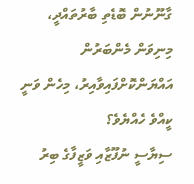ގާނޫނުން ބޮޑެތި ބާރުތައްދީ، މިނިވަން މެންބަރުން އައްޔަންކޮށްފައިވާއިރު، މިހެން ވަނީ ކީއްވެ ހެއްޔެވެ؟
ސިޔާސީ ނުފޫޒާއި ވަޒީފާގެ ބިރު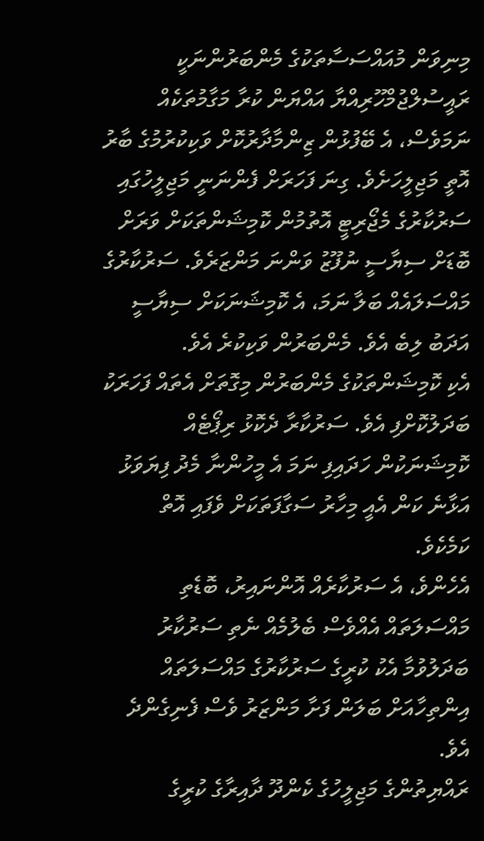މިނިވަން މުއައްސަސާތަކުގެ މެންބަރުންނަކީ ރައީސުލްޖުމްހޫރިއްޔާ އައްޔަން ކުރާ މަގާމުތަކެއް ނަމަވެސް، އެ ބޭފުޅުން ޒިންމާދާރުކޮށް ވަކިކުރުމުގެ ބާރު އޮތީ މަޖިލީހަށެވެ. ގިނަ ފަހަރަށް ފެންނަނީ މަޖިލީހުގައި ސަރުކާރުގެ މެޖޯރިޓީ އޮތުމުން ކޮމިޝަންތަކަށް ވަރަށް ބޮޑަށް ސިޔާސީ ނުފޫޒު ވަންނަ މަންޒަރެވެ. ސަރުކާރުގެ މައްސަލައެއް ބަލާ ނަމަ، އެ ކޮމިޝަނަކަށް ސިޔާސީ އަދަބު ލިބެ އެވެ. މެންބަރުން ވަކިކުރެ އެވެ.
އެކި ކޮމިޝަންތަކުގެ މެންބަރުން މިގޮތަށް އެތައް ފަހަރަކު ބަދަލުކޮށްފި އެވެ. ސަރުކާރާ ދެކޮޅު ރިޕޯޓެއް ކޮމިޝަނަކުން ހަދައިފި ނަމަ އެ މީހުންނާ މެދު ފިޔަވަޅު އަޅާނެ ކަން އެއީ މިހާރު ސަގާފަތަކަށް ވެފައި އޮތް ކަމެކެވެ.
އެހެންވެ، އެ ސަރުކާރެއް އޮންނައިރު، ބޮޑެތި މައްސަލަތައް އެއްވެސް ބެލުމެއް ނެތި ސަރުކާރު ބަދަލުވުމާ އެކު ކުރީގެ ސަރުކާރުގެ މައްސަލަތައް އިންތިހާއަށް ބަލަން ފަށާ މަންޒަރު ވެސް ފެނިގެންދެ އެވެ.
ރައްޔިތުންގެ މަޖިލީހުގެ ކެންދޫ ދާއިރާގެ ކުރީގެ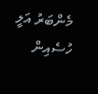މެންބަރު އަލީ ހުސެއިން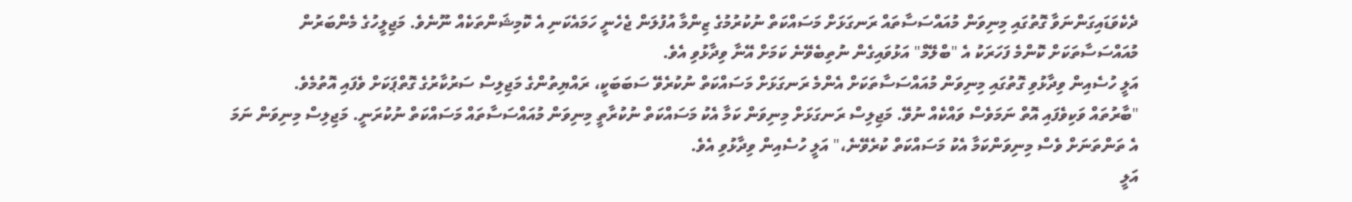ދެކެވަޑައިގަންނަވާ ގޮތުގައި މިނިވަން މުއައްސަސާތައް ރަނގަޅަށް މަސައްކަތް ނުކުރުމުގެ ޒިންމާ އުފުލަން ޖެހެނީ ހަމައެކަނި އެ ކޮމިޝަންތަކެއް ނޫނެވެ. މަޖިލީހުގެ މެންބަރުން މުއައްސަސާތަކަށް ކޮންމެ ފަހަރަކު އެ "ބްލޭމް" އަޅުވައިގެން ނުތިބެވޭނެ ކަމަށް އޭނާ ވިދާޅުވި އެވެ.
އަލީ ހުސެއިން ވިދާޅުވި ގޮތުގައި މިނިވަން މުއައްސަސާތަކަށް އެންމެ ރަނގަޅަށް މަސައްކަތް ނުކުރެވޭ ސަބަބަކީ، ރައްޔިތުންގެ މަޖިލިސް ސަރުކާރުގެ ގޮތްޕަކަށް ވެފައި އޮތުމެވެ.
"ބާރުތައް ވަކިވެފައި އޮތް ނަމަވެސް ވައްކެއް ނުވޭ. މަޖިލިސް ރަނގަޅަށް މިނިވަން ކަމާ އެކު މަސައްކަތް ނުކުރާތީ މިނިވަން މުއައްސަސާތައް މަސައްކަތް ނުކުރަނީ. މަޖިލިސް މިނިވަން ނަމަ އެ ތަންތަނަށް ވެސް މިނިވަންކަމާ އެކު މަސައްކަތް ކުރެވޭނެ،" އަލީ ހުސެއިން ވިދާޅުވި އެވެ.
އަލީ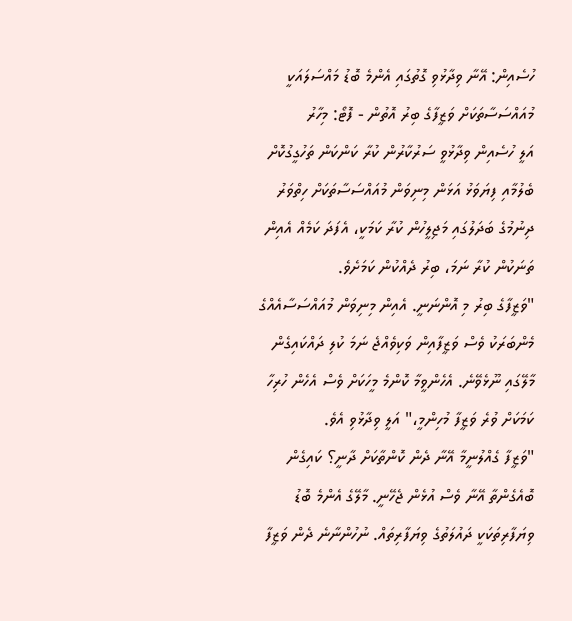ހުސެއިން: އޭނާ ވިދާޅުވި ގޮތުގައި އެންމެ ބޮޑު މައްސަލައަކީ މުއައްސަސާތަކަށް ވަޒީފާގެ ބިރު އޮތުން - ފޮޓޯ: މިހާރު
އަލީ ހުސެއިން ވިދާޅުވީ ސަރުކާރުން ކުރާ ކަންކަން ތަހުގީގުކޮށް ބެލުމާއި ފިޔަވަޅު އަޅަން މިނިވަން މުއައްސަސާތަކަށް ހިތްވަރު ދިނުމުގެ ބަދަލުގައި މަޖިލީހުން ކުރާ ކަމަކީ، އެފަދަ ކަމެއް އެއިން ތަނަކުން ކުރާ ނަމަ، ބިރު ދެއްކުން ކަމަށެވެ.
"ވަޒީފާގެ ބިރު މި އޮންނަނީ. އެއިން މިނިވަން މުއައްސަސާއެއްގެ މެންބަރަކު ވެސް ވަޒީފާއިން ވަކިވެއްޖެ ނަމަ ކުލި ދައްކައިގެން މާލޭގައި ނޫޅެވޭނެ. އެހެންވީމާ ކޮންމެ މީހަކަށް ވެސް އެހެން ހުރިހާ ކަމަކަށް ވުރެ ވަޒީފާ މުހިންމީ،" އަލީ ވިދާޅުވި އެވެ.
"ވަޒީފާ ގެއްލުނީމާ އޭނާ ދެން ކޮންތާކަށް ދާނީ؟ ކައިގެން ބޮއެގެންތާ އޭނާ ވެސް އުޅެން ޖެހޭނީ. މާލޭގެ އެންމެ ބޮޑު ވިޔަފާރިތަކަކީ ދައުލަތުގެ ވިޔަފާރިތައް. ނުހުންނާނެ ދެން ވަޒީފާ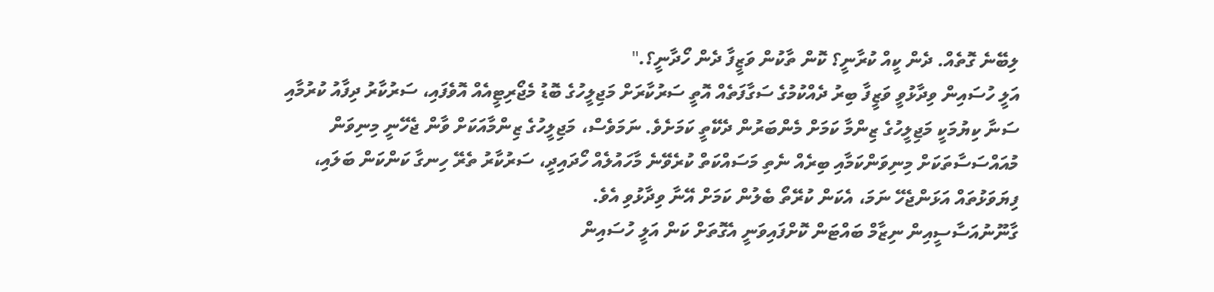ލިބޭނެ ގޮތެއް. ދެން ކީއް ކުރާނީ؟ ކޮން ތާކުން ވަޒީފާ ދެން ހޯދާނީ؟."
އަލީ ހުސައިން ވިދާޅުވީ ވަޒީފާ ބިރު ދެއްކުމުގެ ސަގާފަތެއް އޮތީ ސަރުކާރަށް މަޖިލީހުގެ ބޮޑު މެޖޯރިޓީއެއް އޮވެފައި، ސަރުކާރު ދިފާއު ކުރުމާއި ސަނާ ކިޔުމަކީ މަޖިލީހުގެ ޒިންމާ ކަމަށް މެންބަރުން ދެކޭތީ ކަމަށެވެ. ނަމަވެސް، މަޖިލީހުގެ ޒިންމާއަކަށް ވާން ޖެހޭނީ މިނިވަން މުއައްސަސާތަކަށް މިނިވަންކަމާއި ބިރެއް ނެތި މަސައްކަތް ކުރެވޭނެ މާހައުލެއް ހޯދައިދީ، ސަރުކާރު ތެރޭ ހިނގާ ކަންކަން ބަލައި، ފިޔަވަޅުތައް އަޅަންޖެހޭ ނަމަ، އެކަން ކުރޭތޯ ބެލުން ކަމަށް އޭނާ ވިދާޅުވި އެވެ.
ގާނޫނުއަސާސީއިން ނިޒާމް ބައްޓަން ކޮށްފައިވަނީ އެގޮތަށް ކަން އަލީ ހުސައިން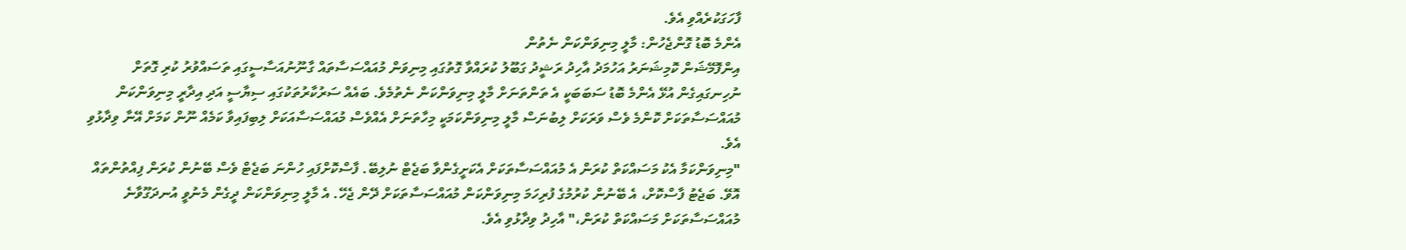ފާހަގަކުރެއްވި އެވެ.
އެންމެ ބޮޑު ގޮންޖެހުން: މާލީ މިނިވަންކަން ނެތުން
އިންފޮމޭޝަން ކޮމިޝަނަރު އަހުމަދު އާހިދު ރަޝީދު ގަބޫލު ކުރައްވާ ގޮތުގައި މިނިވަން މުއައްސަސާތައް ގާނޫނުއަސާސީގައި ތަސައްވުރު ކުރި ގޮތަށް ނުހިނގައިގެން އުޅޭ އެންމެ ބޮޑު ސަބަބަކީ އެ ތަންތަނަށް މާލީ މިނިވަންކަން ނެތުމެވެ. ބައެއް ސަރުކާރުތަކުގައި ސިޔާސީ އަދި އިދާރީ މިނިވަންކަން މުއައްސަސާތަކަށް ކޮންމެ ވެސް ވަރަކަށް ލިބުނަސް މާލީ މިނިވަންކަމަކީ މިހާތަނަށް އެއްވެސް މުއައްސަސާއަކަށް ލިބިފައިވާ ކަމެއް ނޫން ކަމަށް އޭނާ ވިދާޅުވި އެވެ.
"މިނިވަންކަމާ އެކު މަސައްކަތް ކުރަން އެ މުއައްސަސާތަކަށް އެކަށީގެންވާ ބަޖެޓް ނުލިބޭ. ފާސްކޮށްފައި ހުންނަ ބަޖެޓް ވެސް ބޭނުން ކުރަން ފިއްތުންތައް އޮވޭ. ބަޖެޓު ފާސްކޮށް، އެ ބޭނުން ކުރުމުގެ ފުރިހަމަ މިނިވަންކަން މުއައްސަސާތަކަށް ދޭން ޖެހޭ. އެ މާލީ މިނިވަންކަން ދީގެން މެނުވީ އުނދަގޫވާނެ މުއައްސަސާތަކަށް މަސައްކަތް ކުރަން،" އާހިދު ވިދާޅުވި އެވެ.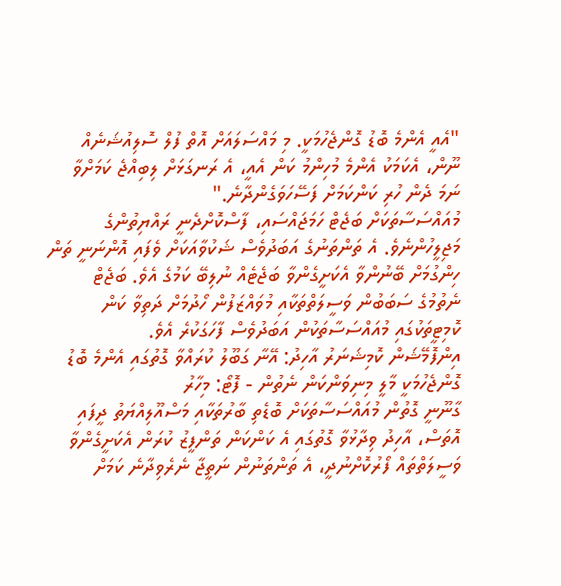"އެއީ އެންމެ ބޮޑު ގޮންޖެހުމަކީ. މި މައްސަލައަށް އޮތް ފުލް ސޮލިއުޝަނެއް ނޫން، އެކަމަކު އެންމެ މުހިންމު ކަން އެއީ، އެ ރަނގަޅަށް ލިބިއްޖެ ކަމަށްވާ ނަމަ ދެން ހުރި ކަންކަމަށް ފަސޭހަވަގެންދާނެ."
މުއައްސަސާތަކަށް ބަޖެޓް ހަމަޖައްސައި، ފާސްކޮށްދެނީ ރައްޔިތުންގެ މަޖިލީހުންނެވެ. އެ ތަންތަނުގެ އަބަދުވެސް ޝަކުވާއަކަށް ވެފައި އޮންނަނީ ތަން ހިންގުމަށް ބޭނުންވާ އެކަށީގެންވާ ބަޖެޓެއް ނުލިބޭ ކަމުގެ އެވެ. ބަޖެޓް ނެތުމުގެ ސަބަބުން ވަސީލަތްތަކާއި މުވައްޒަފުން ހޯދުމަށް ދަތިވާ ކަން ކޮމިޓީތަކުގައި މުއައްސަސާތަކުން އަބަދުވެސް ފާހަގަކުރެ އެވެ.
އިންފޮމޭޝަން ކޮމިޝަނަރު އާހިދު: އޭނާ ގަބޫލު ކުރައްވާ ގޮތުގައި އެންމެ ބޮޑު ގޮންޖެހުމަކީ މާލީ މިނިވަންކަން ނެތުން - ފޮޓޯ: މިހާރު
ގާނޫނީ ގޮތުން މުއައްސަސާތަކަށް ބޮޑެތި ބާރުތަކާއި މަސްއޫލިއްޔަތު ދީފައި އޮތަސް، އާހިދު ވިދާޅުވާ ގޮތުގައި އެ ކަންކަން ތަންފީޒު ކުރަން އެކަށީގެންވާ ވަސީލަތްތައް ފޯރުކޮށްނުދީ، އެ ތަންތަނުން ނަތީޖާ ނެރެވިދާނެ ކަމަށް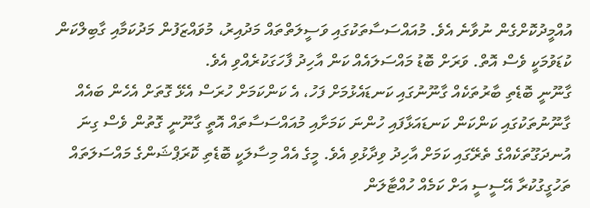އުއްމީދުކޮށްގެން ނުވާނެ އެވެ. މުއައްސަސާތަކުގައި ވަސީލަތްތައް މަދުއިރު، މުވައްޒަފުން މަދުކަމާއި ގާބިލްކަން ކުޑަވުމަކީ ވެސް އޮތް. ވަރަށް ބޮޑު މައްސަލައެއް ކަން އާހިދު ފާހަގަކުރެއްވި އެވެ.
ގާނޫނީ ބޮޑެތި ބާރުތަކެއް ގާނޫނުގައި ކަނޑައެޅުމަށް ފަހު، އެ ކަންކަމަށް ހުރަސް އެޅޭ ގޮތަށް އެހެން ބައެއް ގާނޫނުތަކުގައި ކަންކަން ކަނޑައަޅާފައި ހުންނަ ކަމަށާއި މުއައްސަސާތައް އޮތީ ގާނޫނީ ގޮތުން ވެސް ގިނަ އުނދަގޫތަކެއްގެ ތެރޭގައި ކަމަށް އާހިދު ވިދާޅުވި އެވެ. މީގެ އެއް މިސާލަކީ ބޮޑެތި ކޮރަޕްޝަންގެ މައްސަލަތައް ތަހުގީގުކުރާ އޭސީސީ އަށް ކަމެއް ހުއްޓާލަން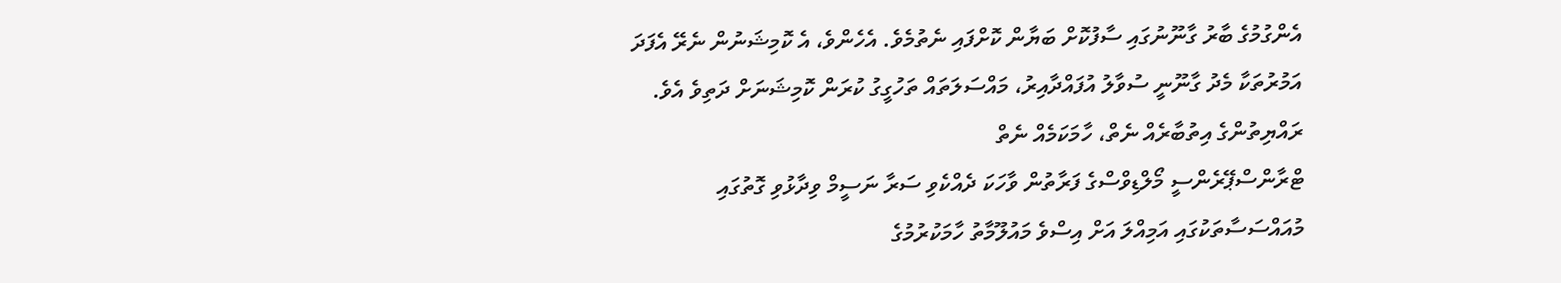އެންގުމުގެ ބާރު ގާނޫނުގައި ސާފުކޮށް ބަޔާން ކޮށްފައި ނެތުމެވެ. އެހެންވެ، އެ ކޮމިޝަނުން ނެރޭ އެފަދަ އަމުރުތަކާ މެދު ގާނޫނީ ސުވާލު އުފައްދާއިރު، މައްސަލަތައް ތަހުގީގު ކުރަން ކޮމިޝަނަށް ދަތިވެ އެވެ.
ރައްޔިތުންގެ އިތުބާރެއް ނެތް، ހާމަކަމެއް ނެތް
ޓްރާންސްޕޭރެންސީ މޯލްޑިވްސްގެ ފަރާތުން ވާހަކަ ދެއްކެވި ސަރާ ނަސީމް ވިދާޅުވި ގޮތުގައި މުއައްސަސާތަކުގައި އަމިއްލަ އަށް އިސްވެ މައުލޫމާތު ހާމަކުރުމުގެ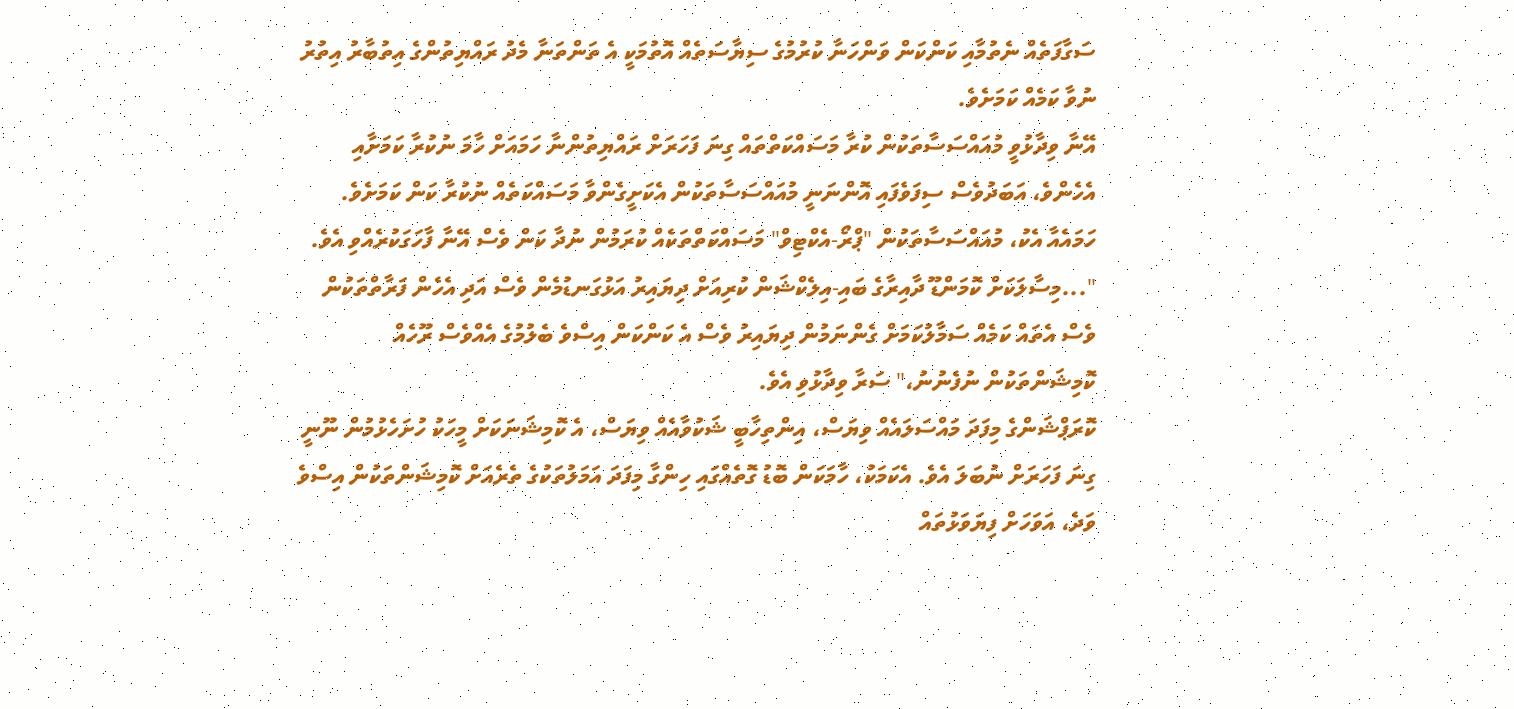ސަގާފަތެއް ނެތުމާއި ކަންކަން ވަންހަނާ ކުރުމުގެ ސިޔާސަތެއް އޮތުމަކީ އެ ތަންތަނާ މެދު ރައްޔިތުންގެ އިތުބާރު އިތުރު ނުވާ ކަމެއް ކަމަށެވެ.
އޭނާ ވިދާޅުވީ މުއައްސަސާތަކުން ކުރާ މަސައްކަތްތައް ގިނަ ފަހަރަށް ރައްޔިތުންނާ ހަމައަށް ހާމަ ނުކުރާ ކަމަށާއި އެހެންވެ، އަބަދުވެސް ސިފަވެފައި އޮންނަނީ މުއައްސަސާތަކުން އެކަށީގެންވާ މަސައްކަތެއް ނުކުރާ ކަން ކަމަށެވެ. ހަމައެއާ އެކު، މުއައްސަސާތަކުން "ޕްރޯ-އެކްޓިވް" މަސައްކަތްތަކެއް ކުރަމުން ނުދާ ކަން ވެސް އޭނާ ފާހަގަކުރެއްވި އެވެ.
"...މިސާލަކަށް ކޮމަންޑޫ ދާއިރާގެ ބައި-އިލެކްޝަން ކުރިއަށް ދިޔައިރު އަޅުގަނޑުމެން ވެސް އަދި އެހެން ފަރާތްތަކުން ވެސް އެތައް ކަމެއް ސަމާލުކަމަށް ގެންނަމުން ދިޔައިރު ވެސް އެ ކަންކަން އިސްވެ ބެލުމުގެ އެއްވެސް ރޫހެއް ކޮމިޝަންތަކުން ނުފެނުނު،" ސަރާ ވިދާޅުވި އެވެ.
ކޮރަޕްޝަންގެ މިފަދަ މައްސަލައެއް ވިޔަސް، އިންތިހާބީ ޝަކުވާއެއް ވިޔަސް، އެ ކޮމިޝަނަކަށް މީހަކު ހުށަހެޅުމުން ނޫނީ ގިނަ ފަހަރަށް ނުބަލަ އެވެ. އެކަމަކު، ހާމަކަން ބޮޑު ގޮތެއްގައި ހިންގާ މިފަދަ އަމަލުތަކުގެ ތެރެއަށް ކޮމިޝަންތަކުން އިސްވެ ވަދެ، އަވަހަށް ފިޔަވަޅުތައް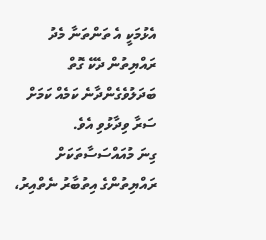އެޅުމަކީ އެ ތަންތަނާ މެދު ރައްޔިތުން ދެކޭ ގޮތް ބަދަލުވެގެންދާނެ ކަމެއް ކަމަށް ސަރާ ވިދާޅުވި އެވެ.
ގިނަ މުއައްސަސާތަކަށް ރައްޔިތުންގެ އިތުބާރު ނެތްއިރު،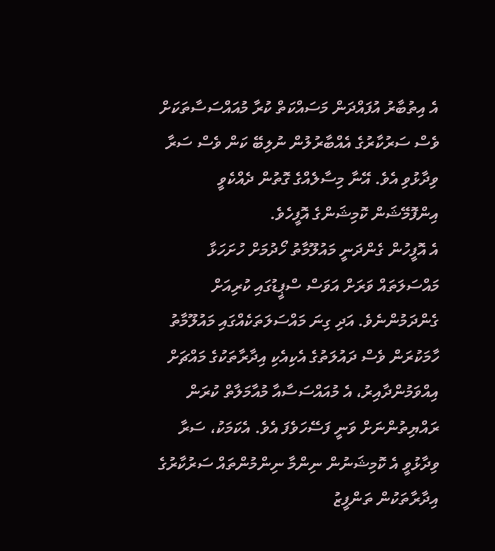އެ އިތުބާރު އުފައްދަން މަސައްކަތް ކުރާ މުއައްސަސާތަކަށް ވެސް ސަރުކާރުގެ އެއްބާރުލުން ނުލިބޭ ކަން ވެސް ސަރާ ވިދާޅުވި އެވެ. އޭނާ މިސާލެއްގެ ގޮތުން ދެއްކެވީ އިންފޮމޭޝަން ކޮމިޝަންގެ އޮފީހެވެ.
އެ އޮފީހުން ގެންދަނީ މައުލޫމާތު ހޯދުމަށް ހުށަހަޅާ މައްސަލަތައް ވަރަށް އަވަސް ސްޕީޑުގައި ކުރިއަށް ގެންދަމުންނެވެ. އަދި ގިނަ މައްސަލަތަކެއްގައި މައުލޫމާތު ހާމަކުރަން ވެސް ދައުލަތުގެ އެކިއެކި އިދާރާތަކުގެ މައްޗަށް އިއްވަމުންދާއިރު، އެ މުއައްސަސާއާ މުއާމަލާތް ކުރަން ރައްޔިތުންނަށް ވަނީ ފަސޭހަވެފަ އެވެ. އެކަމަކު، ސަރާ ވިދާޅުވީ އެ ކޮމިޝަނުން ނިންމާ ނިންމުންތައް ސަރުކާރުގެ އިދާރާތަކުން ތަންފީޒު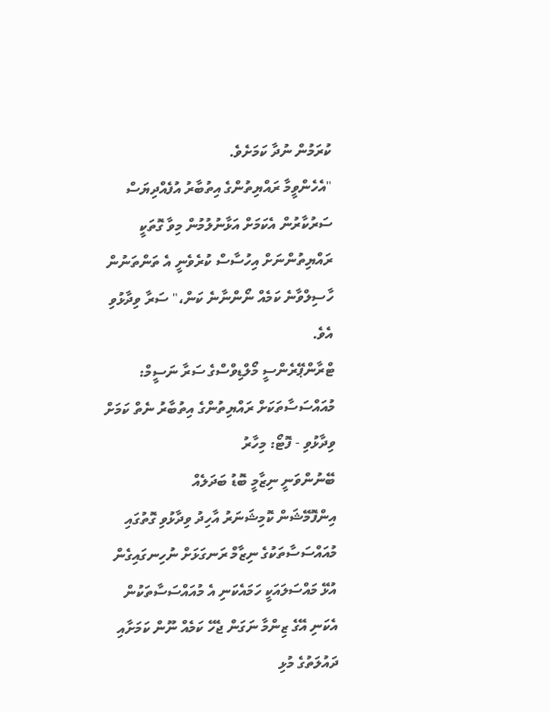ކުރަމުން ނުދާ ކަމަށެވެ.
"އެހެންވީމާ ރައްޔިތުންގެ އިތުބާރު އުފެއްދިޔަސް ސަރުކާރުން އެކަމަށް އަޅާނުލުމުން މިވާ ގޮތަކީ ރައްޔިތުންނަށް އިހުސާސް ކުރެވެނީ އެ ތަންތަނުން ހާސިލްވާނެ ކަމެއް ނޯންނާނެ ކަން،" ސަރާ ވިދާޅުވި އެވެ.
ޓްރާންޕޭރެންސީ މޯލްޑިވްސްގެ ސަރާ ނަސީމް: މުއައްސަސާތަކަށް ރައްޔިތުންގެ އިތުބާރު ނެތް ކަމަށް ވިދާޅުވި - ފޮޓޯ: މިހާރު
ބޭނުންވަނީ ނިޒާމީ ބޮޑު ބަދަލެއް
އިންފޮމޭޝަން ކޮމިޝަނަރު އާހިދު ވިދާޅުވި ގޮތުގައި މުއައްސަސާތަކުގެ ނިޒާމް ރަނގަޅަށް ނުހިނގައިގެން އުޅޭ މައްސަލައަކީ ހަމައެކަނި އެ މުއައްސަސާތަކުން އެކަނި އޭގެ ޒިންމާ ނަގަން ޖެހޭ ކަމެއް ނޫން ކަމަށާއި ދައުލަތުގެ މުޅި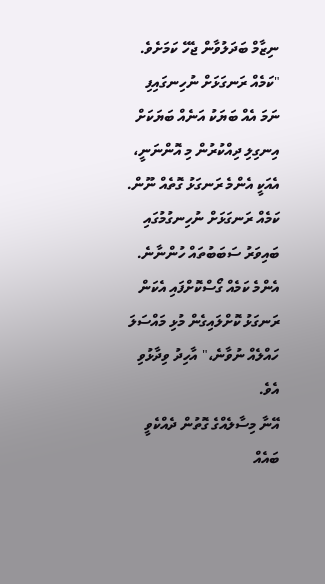ނިޒާމް ބަދަލުވާން ޖެހޭ ކަމަށެވެ.
"ކަމެއް ރަނގަޅަށް ނުހިނގައިފި ނަމަ އެއް ބަޔަކު އަނެއް ބަޔަކަށް އިނގިލި ދިއްކުރުން މި އޮންނަނީ، އެއަކީ އެންމެ ރަނގަޅު ގޮތެއް ނޫން. ކަމެއް ރަނގަޅަށް ނުހިނގުމުގައި ބައިވަރު ސަބަބުތައް ހުންނާނެ. އެންމެ ކަމެއް ގޯސްކޮށްފައި އެކަން ރަނގަޅު ކޮށްލައިގެން މުޅި މައްސަލަ ހައްލެއް ނުވާނެ،" އާހިދު ވިދާޅުވި އެވެ.
އޭނާ މިސާލެއްގެ ގޮތުން ދެއްކެވީ ބައެއް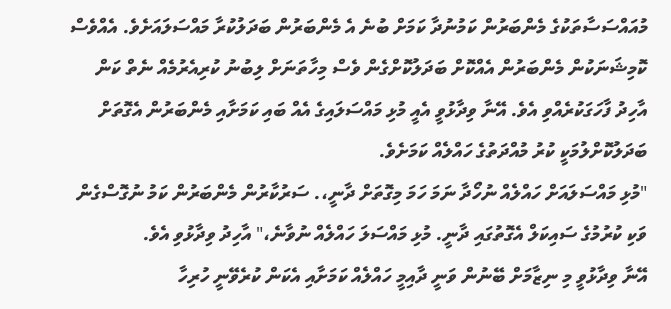މުއައްސަސާތަކުގެ މެންބަރުން ކަމުނުދާ ކަމަށް ބުނެ އެ މެންބަރުން ބަދަލުކުރާ މައްސަލައަށެވެ. އެއްވެސް ކޮމިޝަނަކުން މެންބަރުން އެއްކޮށް ބަދަލުކޮށްގެން ވެސް މިހާތަނަށް ލިބުނު ކުރިއެރުމެއް ނެތް ކަން އާހިދު ފާހަގަކުރެއްވި އެވެ. އޭނާ ވިދާޅުވީ އެއީ މުޅި މައްސަލައިގެ އެއް ބައި ކަމަށާއި މެންބަރުން އެގޮތަށް ބަދަލުކޮށްލުމަކީ ކުރު މުއްދަތުގެ ހައްލެއް ކަމަށެވެ.
"މުޅި މައްސަލައަށް ހައްލެއް ނުހޯދާ ނަމަ ހަމަ މިގޮތަށް ދާނީ،. ސަރުކާރުން މެންބަރުން ކަމު ނުގޮސްގެން ވަކި ކުރުމުގެ ސައިކަލް އެގޮތުގައި ދާނީ. މުޅި މައްސަލަ ހައްލެއް ނުވާނެ،" އާހިދު ވިދާޅުވި އެވެ.
އޭނާ ވިދާޅުވީ މި ނިޒާމަށް ބޭނުން ވަނީ ދާއިމީ ހައްލެއް ކަމަށާއި އެކަން ކުރެވޭނީ ހުރިހާ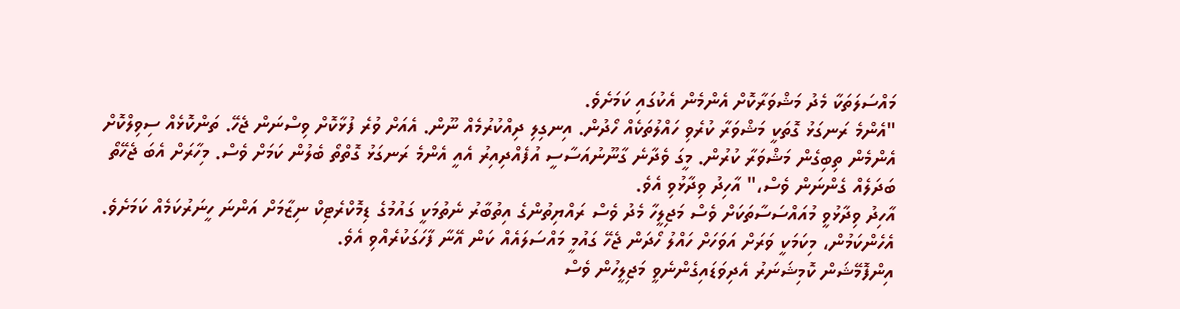މައްސަލަތަކާ މެދު މަޝްވަރާކޮށް އެންމެން އެކުގައި ކަމަށެވެ.
"އެންމެ ރަނގަޅު ގޮތަކީ މަޝްވަރާ ކުރެވި ހައްލުތަކެއް ހޯދުން. އިނގިލި ދިއްކުރުމެއް ނޫން. އެއަށް ވުރެ ފުޅާކޮށް ވިސްނަން ޖެހޭ. ތަންކޮޅެއް ސިވިލްކޮށް އެންމެން ތިބިގެން މަޝްވަރާ ކުރުން. މީގަ ވެދާނެ ގާނޫނުއަސާސީ އުފެއްދިއިރު އެއީ އެންމެ ރަނގަޅު ގޮތްތޯ ބެލުން ކަމަށް ވެސް. މިހާރަށް އެބަ ޖެހޭތޯ ބަދަލެއް ގެންނަން ވެސް،" އާހިދު ވިދާޅުވި އެވެ.
އާހިދު ވިދާޅުވީ މުއައްސަސާތަކަށް ވެސް މަޖިލީހާ މެދު ވެސް ރައްޔިތުންގެ އިތުބާރު ނެތުމަކީ ގައުމުގެ ޑިމޮކްރެޓިކް ނިޒާމަށް އަންނަ ހީނަރުކަމެއް ކަމަށެވެ. އެހެންކަމުން، މިކަމަކީ ވަރަށް އަވަހަށް ހައްލު ހޯދަން ޖެހޭ ގައުމީ މައްސަލައެއް ކަން އޭނާ ފާހަގަކުރެއްވި އެވެ.
އިންފޮމޭޝަން ކޮމިޝަނަރު އެދިވަޑައިގެންނެވީ މަޖިލީހުން ވެސް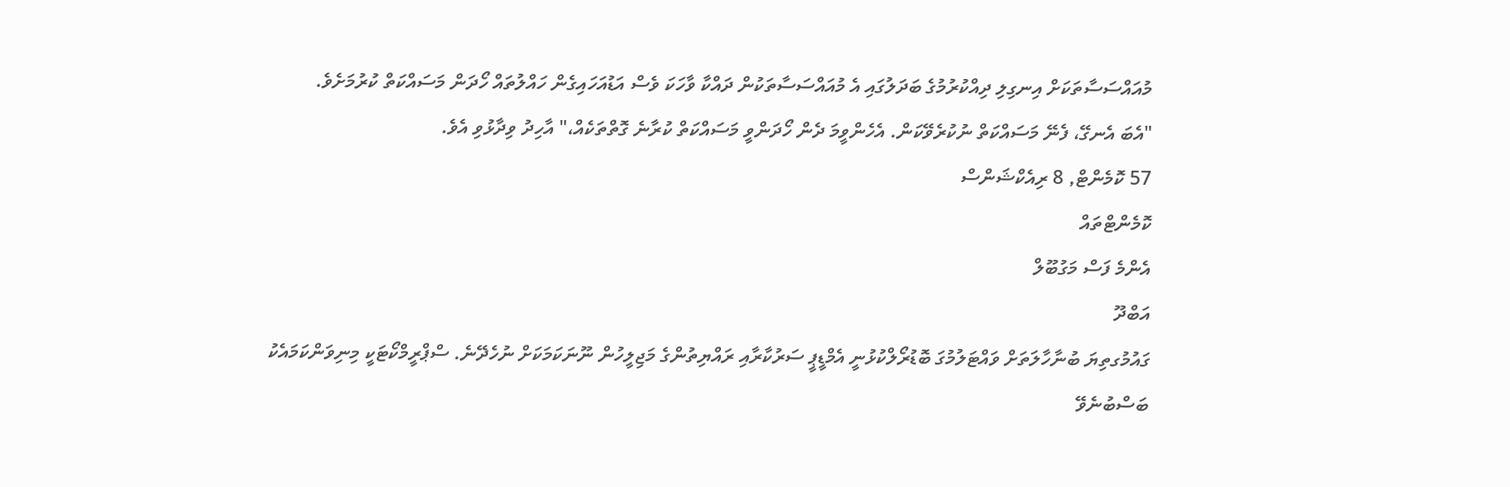މުއައްސަސާތަކަށް އިނގިލި ދިއްކުރުމުގެ ބަދަލުގައި އެ މުއައްސަސާތަކުން ދައްކާ ވާހަކަ ވެސް އަޑުއަހައިގެން ހައްލުތައް ހޯދަން މަސައްކަތް ކުރުމަށެވެ.
"އެބަ އެނގޭ، ފެނޭ މަސައްކަތް ނުކުރެވޭކަން. އެހެންވީމަ ދެން ހޯދަންވީ މަސައްކަތް ކުރާނެ ގޮތްތަކެއް،" އާހިދު ވިދާޅުވި އެވެ.
57 ކޮމެންޓް, 8 ރިއެކްޝަންސް
ކޮމެންޓްތައް
އެންމެ ފަސް މަގުބޫލް
އަބްދޫ
ގައުމުގތިޔަ ބުނާހާލަތަށް ވައްޓަލުމުގަ ބޮޑުރޯލްކުޅުނީ އެމްޑީޕީ ސަރުކާރާއި ރައްޔިތުންގެ މަޖިލީހުން ނޫނަކަމަކަށް ނުހެދޭނެ. ސްޕްރީމްކޯޓަކީ މިނިވަންކަމައެކު ބަސްބުނެވޭ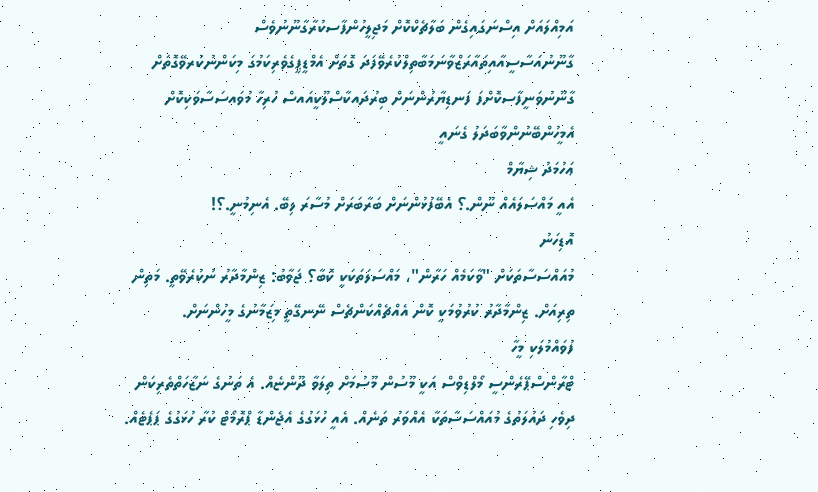އަމިއްލައަށް އިސްނަގައިގެން ބަލާޗެކްކޮށް މަޖިލީހުންފާސކުރާގާނޫނުވެސް ގާނޫނުއަސާސީއާއިތައާރަޒްވާނަމަބާތިލްކުރެވޭފަދަ ގޮތަށް އެމްޑީޕީގެވެރިކަމުގަ މިކަންނުކުރވޭގޮތަށް ގާނޫނުވަނީފާސކޮށްފަ ފަނޑިޔާރުންނަށް ބިރުދައކާސްލޫކީއައސް ހުރިހާ މުވައސަސާވަކިކޮށް އެމީހުންބޭނުންވާބަދަލު ގެނައީ
ޢަހުމަދު ޝިޔާމް
އެއީ މައްސަލައެއް ނޫން.؟ އެބޭފުޅުންނަށް ބަރާބަރަށް މުސާރަ ލިބޭ. އެނިމުނީ.؟!
އޮޑިހަނު
މުއައްސަސާތަކަށް "ވާކަމެއް ހަރާން"، މައްސަލަތަކަކީ ކޮބާ؟ ޖަވާބު: ޒިންމާދާރު ނުކުރެވޭތީ. މަތިން ތިރިއަށް. ޒިންމާދާރު ކުރުވުމަކީ ކޮން އެއްޗެއްކަންޗެސް ނޭނގޭތީ މިޒަމާނުގެ މީހުންނަށް.
ފުވައްމުލަކި މީހާ
ޓްރާންސްޕޭރެންސީ މޯލްޑިވްސް އަކީ މޫސުން މޫސުމަށް ތިލަވާ ދޫންޏެއް. އެ ތަނުގެ ނަޒާހަތްތެރިކަން ދިވެހި ދައުލަތުގެ މުއައްސަސާތަކާ އެއްވަރު ތަނެއް. އެއީ ހުޅަގުގެ އެޖެންޑާ ޕްރޮމޯޓް ކުރާ ހުޅަގުގެ ޕަޕެޓެއް.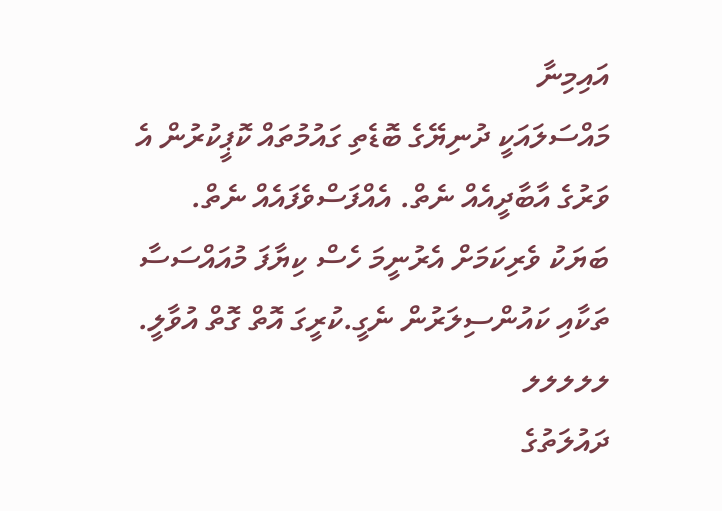އައިމިނާ
މައްސަލައަކީ ދުނިޔޭގެ ބޮޑެތި ގައުމުތައް ކޮޕީކުރުން އެ ވަރުގެ އާބާދީއެއް ނެތް. އެއްފަސްވެފައެއް ނެތް. ބަޔަކު ވެރިކަމަށް އެރުނީމަ ހެސް ކިޔާފަ މުއައްސަސާ ތަކާއި ކައުންސިލަރުން ނެގީ.ކުރީގަ އޮތް ގޮތް އުވާލީ.
ލލލލލ
ދައުލަތުގެ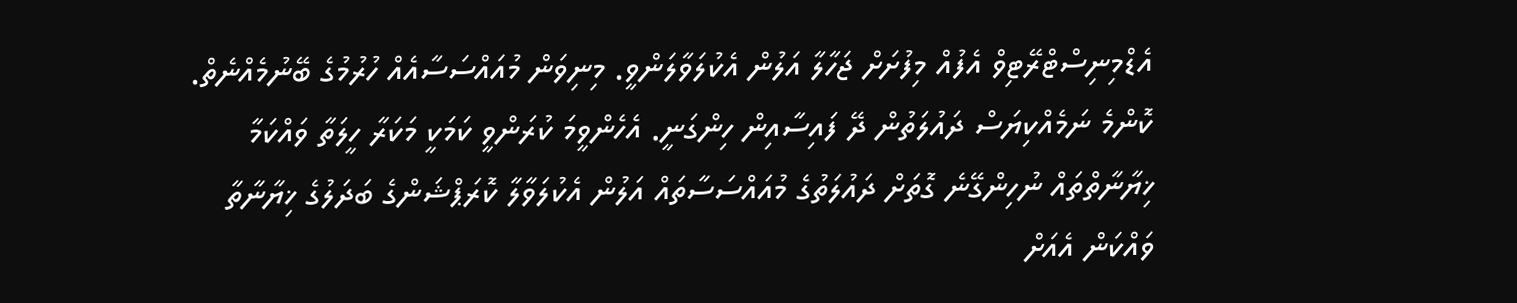އެޑްމިނިސްޓްރޭޓިވް އެފުއް މިފުށަށް ޖަހާލާ އަލުން އެކުލަވާލަންވީ. މިނިވަން މުއައްސަސާއެއް ހުރުމުގެ ބޭނުމެއްނެތް. ކޮންމެ ނަމެއްކިޔަސް ދައުލަތުން ދޭ ފައިސާއިން ހިންގަނީ. އެހެންވީމަ ކުރަންވީ ކަމަކީ މަކަރާ ހީލަތާ ވައްކަމާ ޚިޔާނާތްތައް ނުހިންގޭނެ ގޮތަށް ދައުލަތުގެ މުއައްސަސާތައް އަލުން އެކުލަވާލާ ކޮރަޕްޝަންގެ ބަދަލުގެ ޚިޔާނާތާ ވައްކަން އެއަށް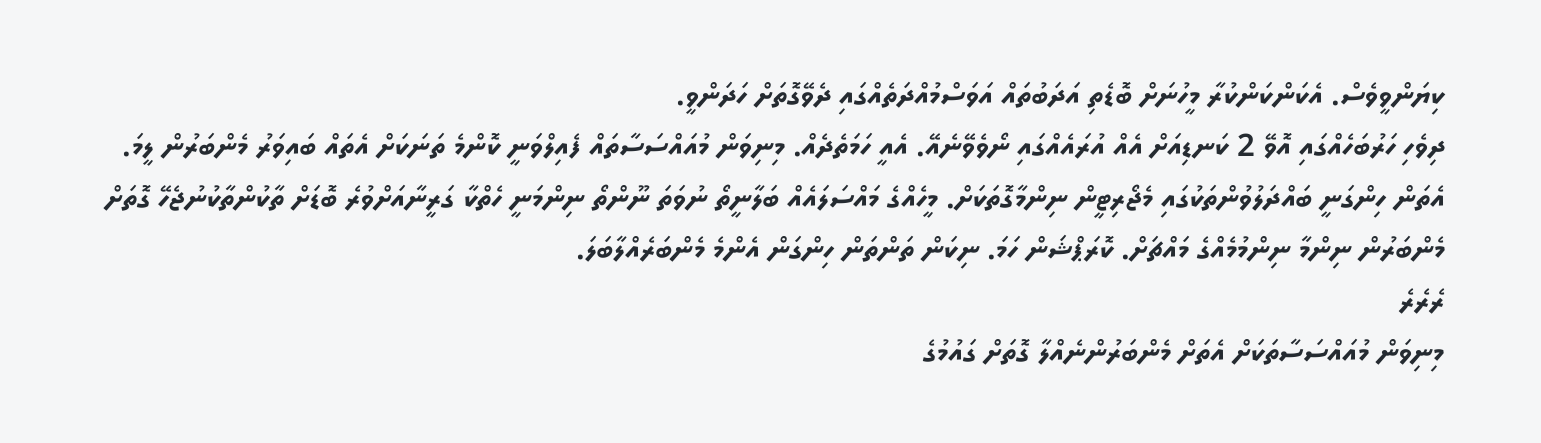ކިޔަންވީވެސް. އެކަންކަންކުރާ މީހުނަށް ބޮޑެތި އަދަބުތައް އަވަސްމުއްދަތެއްގައި ދެވޭގޮތަށް ހަދަންވީ.
ދިވެހި ހަރުބަހެއްގައި އޮވޭ 2 ކަނޑިއަށް އެއް އުރައެއްގައި ނޯވެވޭނެއޭ. އެއީ ހަމަތެދެއް. މިނިވަން މުއައްސަސާތައް ފެއިލްވަނީ ކޮންމެ ތަނަކަށް އެތައް ބައިވަރު މެންބަރުން ލީމަ. އެތަން ހިންގަނީ ބައްދަލުވުންތަކުގައި މެޖޯރިޓީން ނިންމާގޮތަކަށް. މީހެއްގެ މައްސަލައެއް ބަލާނީތޯ ނުވަތަ ނޫންތޯ ނިންމަނީ ހެތްކާ ގަރީނާއަށްވުރެ ބޮޑަށް ތާކުންތާކުނުޖެހޭ ގޮތަށް މެންބަރުން ނިންމާ ނިންމުމެއްގެ މައްޗަށް. ކޮރަޕްޝަން ހަމަ. ނިކަން ތަންތަން ހިންގަން އެންމެ މެންބަރެއްލާބަލަ.
ރެރެރެ
މިނިވަން މުއައްސަސާތަކަށް އެތަށް މެންބަރުންނެއްލާ ގޮތަށް ގައުމުގެ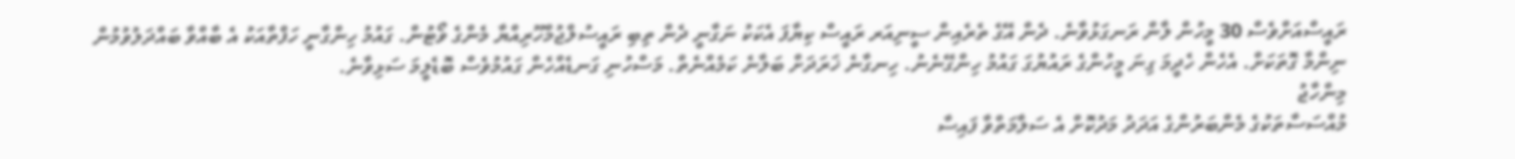ރައީސްއަށްވެސް 30 މީހުން ލާން ރަނގަޅުވާނެ. ދެން އޭގެ ތެރެއިން ސީނިއަރ ރައީސް ކިޔާފަ އެކަކު ނަގާނީ ދެން ތިބި ރައީސުލްޖުމްހޫރިއްޔާ މެންގެ ވޯޓުން. ގައުމު ހިންގާނީ ހަފްތާއަކު އެ ބާއްވާ ބައްދަލުވުމުން ނިންމާ ގޮތަކަށް. އެހެން ހެދީމަ ގިނަ މީހުންގެ ރައުޔުގަ ގައުމު ހިންގޭނެނު. ހިނގާނެ ޚަރަދަށް ބަލާނެ ކަމެއްނެތް. މަސްހުނި ގަނޑެއްހެން ގައުމުވެސް ބޮޑެލީމަ ސަޅިވާނެ.
މިންހާޖު
މުއްސަސާތަކުގެ މެންބަރުންގެ އަދަދު މަދުކޮށް އެ ސަލާމަތްވާ ފައިސާ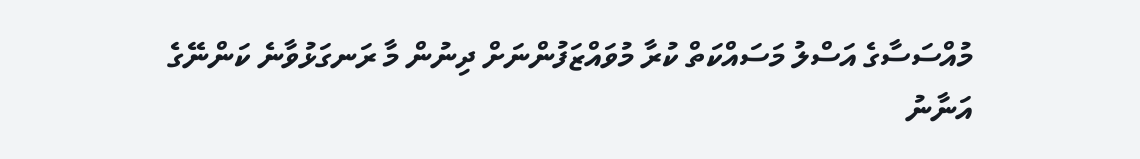މުއްސަސާގެ އަސްލު މަސައްކަތް ކުރާ މުވައްޒަފުންނަށް ދިނުން މާ ރަނގަޅުވާނެ ކަންނޭގެ
އަނާނު